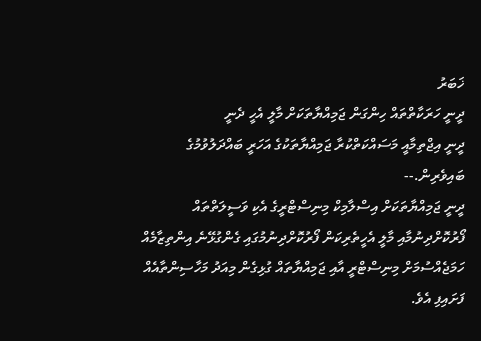ޚަބަރު
ދީނީ ހަރަކާތްތައް ހިންގަން ޖަމިއްޔާތަކަށް މާލީ އެހީ ދެނީ
ދީނީ އިޖްތިމާއީ މަސައްކަތްކުރާ ޖަމިއްޔާތަކުގެ އަހަރީ ބައްދަލުވުމުގެ ބައިވެރިން.--
ދީނީ ޖަމިއްޔާތަކަށް އިސްލާމިކް މިނިސްޓްރީގެ އެކި ވަސީލަތްތައް ފޯރުކޮށްދިނުމާއި މާލީ އެހީތެރިކަން ފޯރުކޮށްދިނުމުގައި ގެންގުޅޭނެ އިންތިޒާމެއް ހަމަޖެއްސުމަށް މިނިސްޓްރީ އާއި ޖަމިއްޔާތައް ގުޅިގެން މިއަދު މަހާސިންތާއެއް ފަށައިފި އެވެ.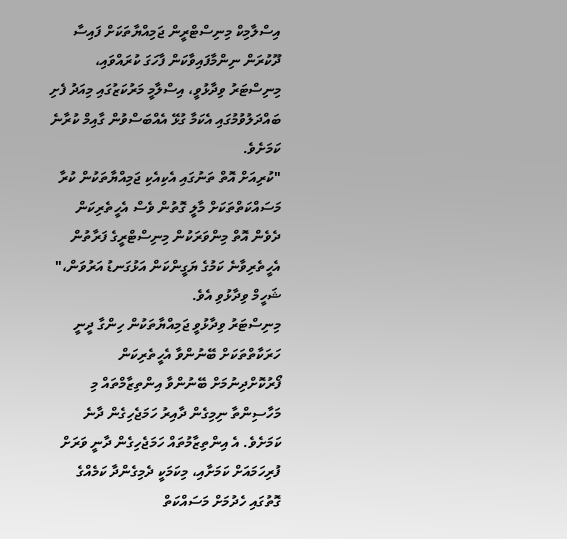އިސްލާމިކް މިނިސްޓްރީން ޖަމިއްޔާތަކަށް ފައިސާ ދޫކުރަން ނިންމާފައިވާކަން ފާހަގަ ކުރައްވައި، މިނިސްޓަރު ވިދާޅުވީ، އިސްލާމީ މަރުކަޒުގައި މިއަދު ފެށި ބައްދަލުވުމުގައި އެކަމާ ގުޅޭ އެއްބަސްވުން ގާއިމް ކުރާނެ ކަމަށެވެ.
"ކުރިއަށް އޮތް ތަނުގައި އެކިއެކި ޖަމިއްޔާތަކުން ކުރާ މަސައްކަތްތަކަށް މާލީ ގޮތުން ވެސް އެހީތެރިކަން ދެވެން އޮތް މިންވަރަކުން މިނިސްޓްރީގެ ފަރާތުން އެހީތެރިވާނެ ކަމުގެ ޔަގީންކަން އަޅުގަނޑު އަރުވަން،" ޝަހީމް ވިދާޅުވި އެވެ.
މިނިސްޓަރު ވިދާޅުވީ ޖަމިއްޔާތަކުން ހިންގާ ދީނީ ހަރަކާތްތަކަށް ބޭނުންވާ އެހީތެރިކަން ފޯރުކޮށްދިނުމަށް ބޭނުންވާ އިންތިޒާމްތައް މި މަހާސިންތާ ނިމިގެން ދާއިރު ހަމަޖެހިގެން ދާނެ ކަމަށެވެ. އެ އިންތިޒާމުތައް ހަމަޖެހިގެން ދާނީ ވަރަށް ފުރިހަމައަށް ކަމަށާއި، މިކަމަކީ ދެމިގެންދާ ކަމެއްގެ ގޮތުގައި ހެދުމަށް މަސައްކަތް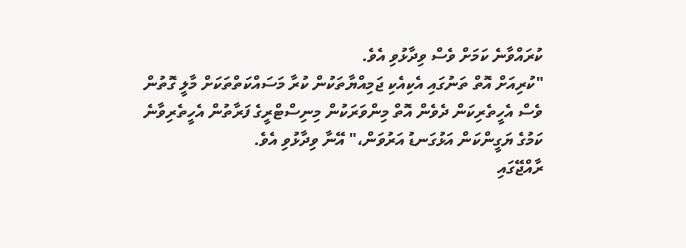ކުރައްވާނެ ކަމަށް ވެސް ވިދާޅުވި އެވެ.
"ކުރިއަށް އޮތް ތަނުގައި އެކިއެކި ޖަމިއްޔާތަކުން ކުރާ މަސައްކަތްތަކަށް މާލީ ގޮތުން ވެސް އެހީތެރިކަން ދެވެން އޮތް މިންވަރަކުން މިނިސްޓްރީގެ ފަރާތުން އެހީތެރިވާނެ ކަމުގެ ޔަގީންކަން އަޅުގަނޑު އަރުވަން،" އޭނާ ވިދާޅުވި އެވެ.
ރާއްޖޭގައި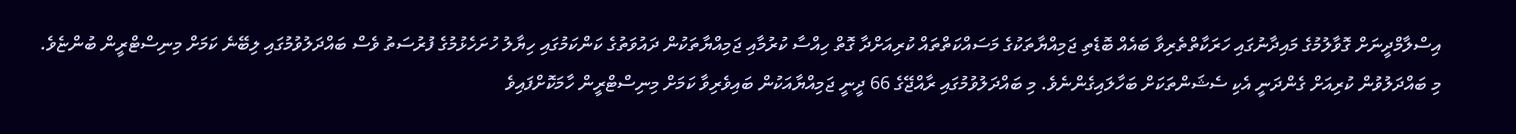އިސްލާމްދީނަށް ގޮވާލުމުގެ މައިދާނުގައި ހަރަކާތްތެރިވާ ބައެއް ބޮޑެތި ޖަމިއްޔާތަކުގެ މަސައްކަތްތައް ކުރިއަށްދާ ގޮތް ހިއްސާ ކުރުމާއި ޖަމިއްޔާތަކުން ދައުވަތުގެ ކަންކަމުގައި ހިޔާލު ހުށަހެޅުމުގެ ފުރުސަތު ވެސް ބައްދަލުވުމުގައި ލިބޭނެ ކަމަށް މިނިސްޓްރީން ބުންޏެވެ.
މި ބައްދަލުވުން ކުރިއަށް ގެންދަނީ އެކި ސެޝަންތަކަށް ބަހާލައިގެންނެވެ. މި ބައްދަލުވުމުގައި ރާއްޖޭގެ 66 ދީނީ ޖަމިއްޔާއަކުން ބައިވެރިވާ ކަމަށް މިނިސްޓްރީން ހާމަކޮށްފައިވެ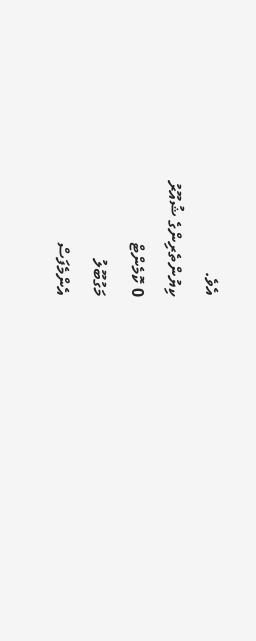އެވެ.
ކިޔުންތެރިންގެ ޝުއޫރު
0 ކޮމެންޓް
މަގުބޫލު
އެންމެފަސް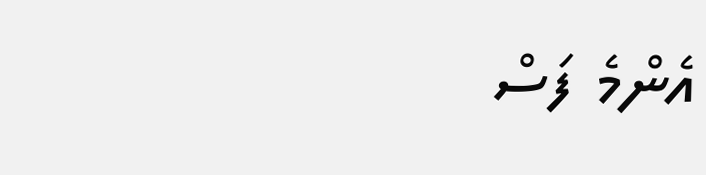އެންމެ ފަސް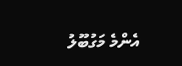އެންމެ މަގުބޫލު